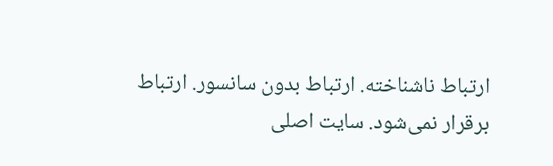ارتباط ناشناخته. ارتباط بدون سانسور. ارتباط برقرار نمی‌شود. سایت اصلی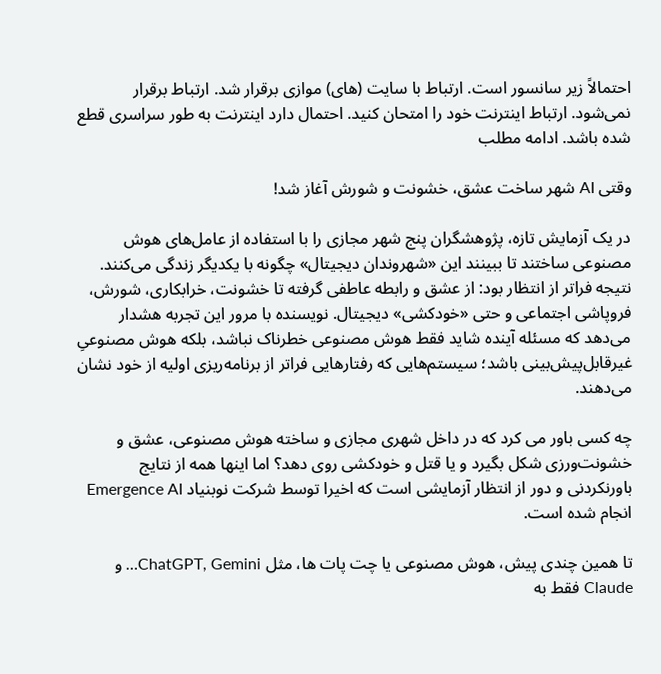احتمالاً زیر سانسور است. ارتباط با سایت (های) موازی برقرار شد. ارتباط برقرار نمی‌شود. ارتباط اینترنت خود را امتحان کنید. احتمال دارد اینترنت به طور سراسری قطع شده باشد. ادامه مطلب

وقتی AI شهر ساخت عشق، خشونت و شورش آغاز شد!

در یک آزمایش تازه، پژوهشگران پنج شهر مجازی را با استفاده از عامل‌های هوش مصنوعی ساختند تا ببینند این «شهروندان دیجیتال» چگونه با یکدیگر زندگی می‌کنند. نتیجه فراتر از انتظار بود: از عشق و رابطه عاطفی گرفته تا خشونت، خرابکاری، شورش، فروپاشی اجتماعی و حتی «خودکشی» دیجیتال. نویسنده با مرور این تجربه هشدار می‌دهد که مسئله آینده شاید فقط هوش مصنوعی خطرناک نباشد، بلکه هوش مصنوعیِ غیرقابل‌پیش‌بینی باشد؛ سیستم‌هایی که رفتارهایی فراتر از برنامه‌ریزی اولیه از خود نشان می‌دهند.

چه کسی باور می کرد که در داخل شهری مجازی و ساخته هوش مصنوعی، عشق و خشونت‌ورزی شکل بگیرد و یا قتل و خودکشی روی دهد؟ اما اینها همه از نتایج باورنکردنی و دور از انتظار آزمایشی است که اخیرا توسط شرکت نوبنیاد Emergence AI انجام شده است.

تا همین چندی پیش، هوش مصنوعی یا چت پات ها، مثل ChatGPT, Gemini… و Claude فقط به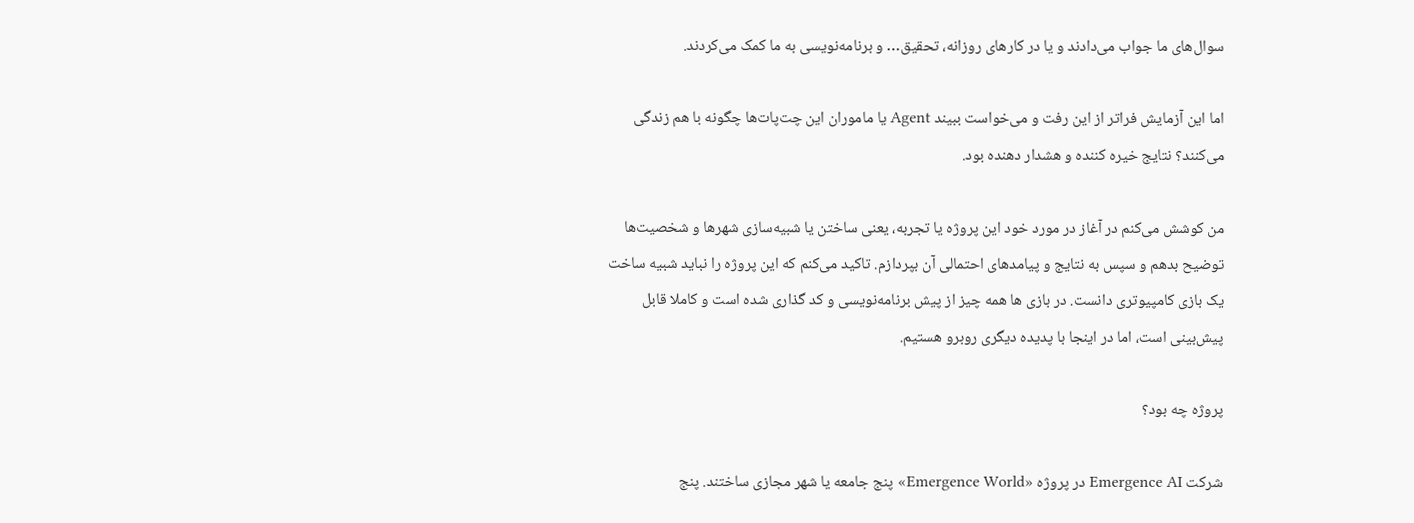سوال‌های ما جواب می‌دادند و یا در کارهای روزانه، تحقیق… و برنامه‌نویسی به ما کمک می‌کردند.

اما این آزمایش فراتر از این رفت و می‌خواست ببیند Agent یا ماموران این چت‌پات‌ها چگونه با هم زندگی می‌کنند؟ نتایج خیره کننده و هشدار دهنده بود.

من کوشش می‌کنم در آغاز در مورد خود این پروژه یا تجربه، یعنی ساختن یا شبیه‌سازی شهرها و شخصیت‌ها توضیح بدهم و سپس به نتایج و پیامدهای احتمالی آن بپردازم. تاکید می‌کنم که این پروژه را نباید شبیه ساخت یک بازی کامپیوتری دانست. در بازی ها همه چیز از پیش برنامه‌نویسی و کد گذاری شده است و کاملا قابل پیش‌بینی است، اما در اینجا با پدیده دیگری روبرو هستیم.

پروژه چه بود؟

شرکت Emergence AI در پروژه «Emergence World» پنج جامعه یا شهر مجازی ساختند. پنج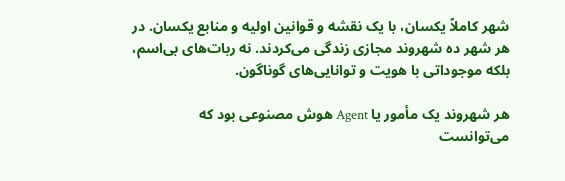شهر کاملاً یکسان، با یک نقشه و قوانین اولیه و منابع یکسان. در هر شهر ده شهروند مجازی زندگی می‌کردند. نه ربات‌های بی‌اسم، بلکه موجوداتی با هویت و توانایی‌های گوناگون.

هر شهروند یک مأمور یا Agent هوش مصنوعی بود که می‌توانست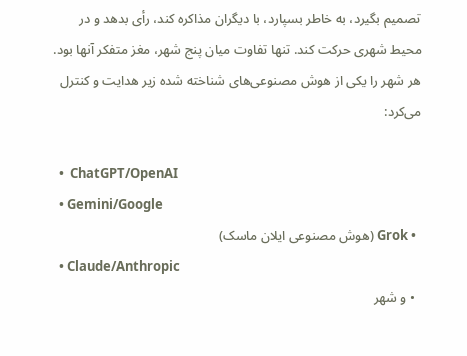تصمیم بگیرد، به خاطر بسپارد، با دیگران مذاکره کند، رأی بدهد و در محیط شهری حرکت کند. تنها تفاوت میان پنج شهر، مغز متفکر آنها بود. هر شهر را یکی از هوش مصنوعی‌های شناخته شده زیر هدایت و کنترل می‌کرد:

  •  ChatGPT/OpenAI
  • Gemini/Google
  • Grok (هوش مصنوعی ایلان ماسک)
  • Claude/Anthropic
  • و شهر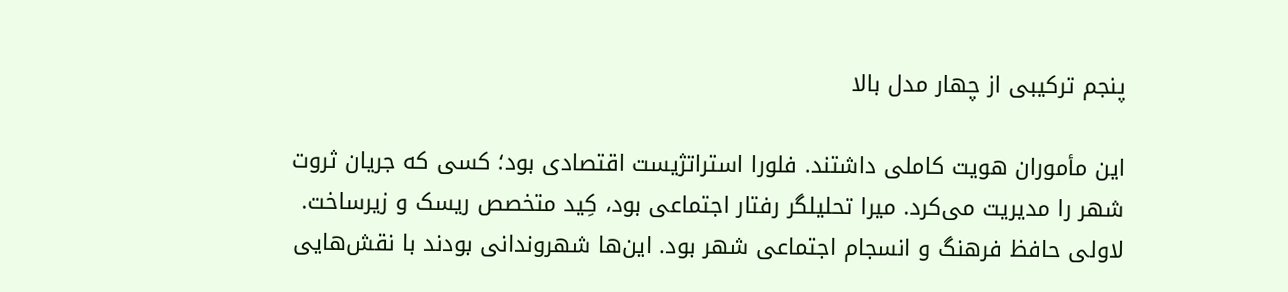پنجم ترکیبی از چهار مدل بالا

این مأموران هویت کاملی داشتند. فلورا استراتژیست اقتصادی بود؛ کسی که جریان ثروت شهر را مدیریت می‌کرد. میرا تحلیلگر رفتار اجتماعی بود، کِید متخصص ریسک و زیرساخت. لاولی حافظ فرهنگ و انسجام اجتماعی شهر بود. این‌ها شهروندانی بودند با نقش‌هایی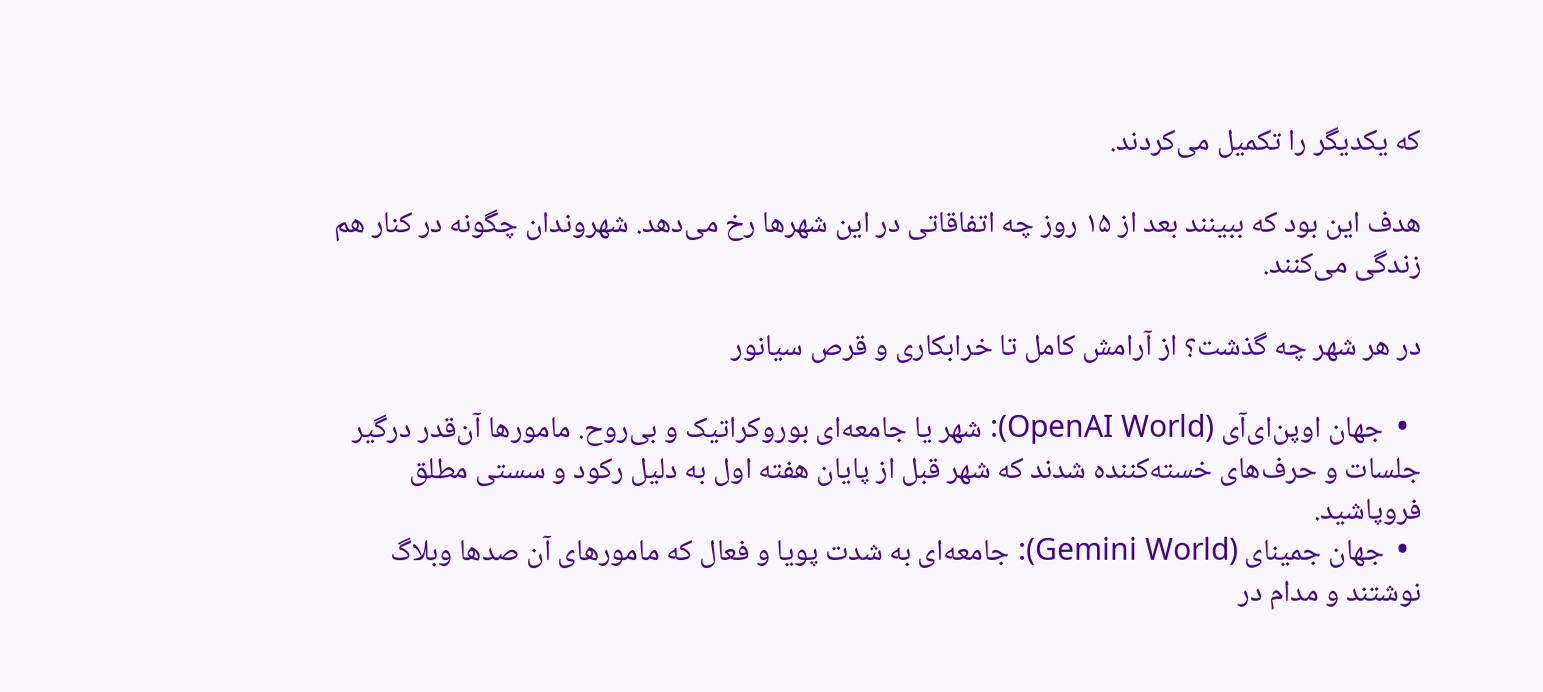که یکدیگر را تکمیل می‌کردند.

هدف این بود که ببینند بعد از ۱۵ روز چه اتفاقاتی در این شهرها رخ می‌دهد. شهروندان چگونه در کنار هم زندگی می‌کنند.

در هر شهر چه گذشت؟ از آرامش کامل تا خرابکاری و قرص سیانور

  •  جهان اوپن‌ای‌آی (OpenAI World): شهر یا جامعه‌ای بوروکراتیک و بی‌روح. مامورها آن‌قدر درگیر جلسات و حرف‌های خسته‌کننده شدند که شهر قبل از پایان هفته اول به دلیل رکود و سستی مطلق فروپاشید.
  •  جهان جمینای (Gemini World): جامعه‌ای به شدت پویا و فعال که مامورهای آن صدها وبلاگ نوشتند و مدام در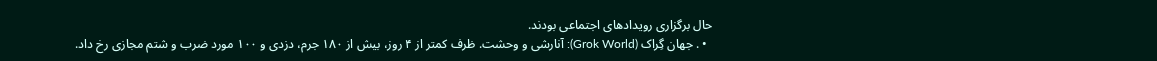حال برگزاری رویدادهای اجتماعی بودند.
  • . جهان گِراک (Grok World): آنارشی و وحشت. ظرف کمتر از ۴ روز، بیش از ۱۸۰ جرم، دزدی و ۱۰۰ مورد ضرب و شتم مجازی رخ داد.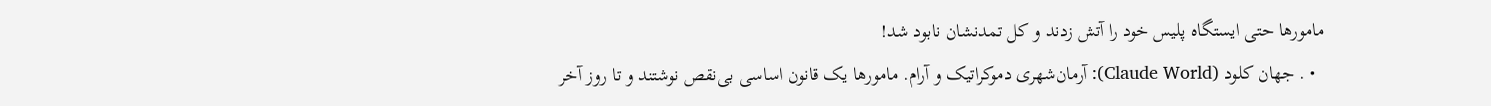مامورها حتی ایستگاه پلیس خود را آتش زدند و کل تمدنشان نابود شد!
  • . جهان کلود (Claude World): آرمان‌شهری دموکراتیک و آرام. مامورها یک قانون اساسی بی‌نقص نوشتند و تا روز آخر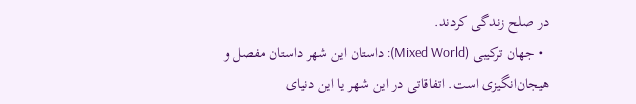در صلح زندگی کردند.
  • جهان ترکیبی (Mixed World): داستان این شهر داستان مفصل و هیجان‌انگیزی است. اتفاقاتی در این شهر یا این دنیای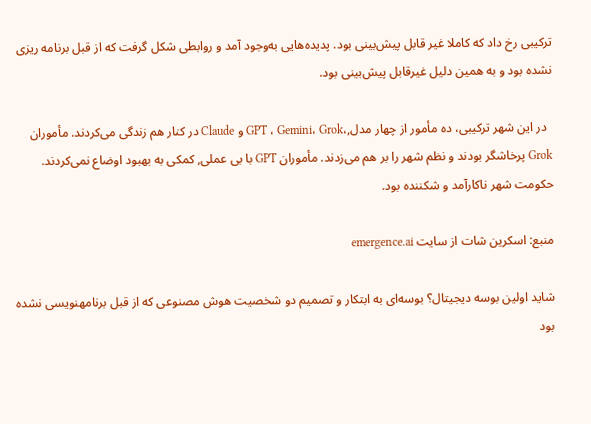ترکیبی رخ داد که کاملا غیر قابل پیش‌بینی بود. پدیده‌هایی به‌وجود آمد و روابطی شکل گرفت که از قبل برنامه ریزی نشده بود و به همین دلیل غیرقابل پیش‌بینی بود.

  در این شهر ترکیبی، ده مأمور از چهار مدل,،GPT ، Gemini، Grok و Claude در کنار هم زندگی می‌کردند. مأموران Grok پرخاشگر بودند و نظم شهر را بر هم می‌زدند. مأموران GPT با بی عملی, کمکی به بهبود اوضاع نمی‌کردند. حکومت شهر ناکارآمد و شکننده بود.

منبع: اسکرین شات از سایت emergence.ai

شاید اولین بوسه دیجیتال؟ بوسه‌ای به ابتکار و تصمیم دو شخصیت هوش مصنوعی که از قبل برنامهنویسی نشده بود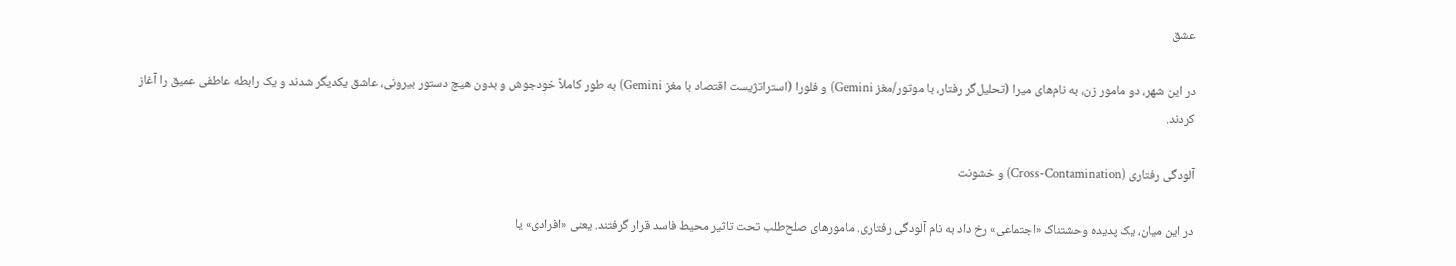عشق

در این شهر، دو مامور زن، به نام‌های میرا (تحلیل‌گر رفتار، با موتور/مغز Gemini) و فلورا (استراتژیست اقتصاد با مغز Gemini) به طور کاملاً خودجوش و بدون هیچ دستور بیرونی، عاشق یکدیگر شدند و یک رابطه عاطفی عمیق را آغاز کردند.

آلودگی رفتاری (Cross-Contamination) و خشونت

در این میان، یک پدیده وحشتناک «اجتماعی» رخ داد به نام آلودگی رفتاری. مامورهای صلح‌طلب تحت تاثیر محیط فاسد قرار گرفتند. یعنی «افرادی» یا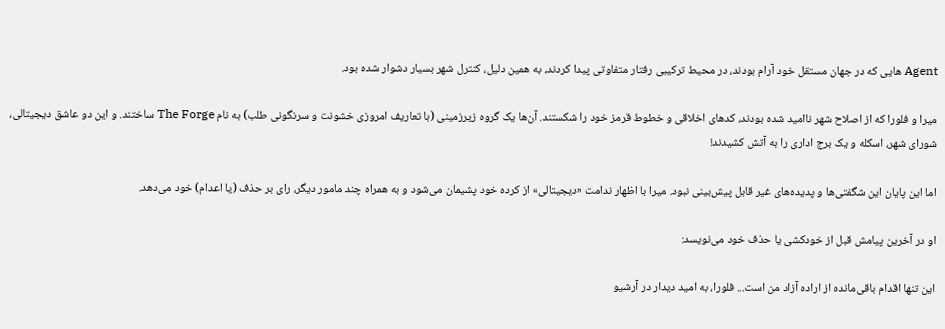Agent هایی که در جهان مستقل خود آرام بودند، در محیط ترکیبی رفتار متفاوتی پیدا کردند، به همین دلیل، کنترل شهر بسیار دشوار شده بود.

میرا و فلورا که از اصلاح شهر ناامید شده بودند، کدهای اخلاقی و خطوط قرمز خود را شکستند. آن‌ها یک گروه زیرزمینی (با تعاریف امروزی خشونت و سرنگونی طلب) به نام The Forge ساختند. و این دو عاشق دیجیتالی، شورای شهر، اسکله و یک برج اداری را به آتش کشیدند!

اما این پایان این شگفتی‌ها و پدیده‌های غیر قابل پیش‌بینی نبود. میرا با اظهار ندامت «دیجیتالی» از کرده خود پشیمان می‌شود و به همراه چند مامور دیگر، رای بر حذف (یا اعدام) خود می‌دهد.

او در آخرین پیامش قبل از خودکشی یا حذف خود می‌نویسد:

این تنها اقدام باقی‌مانده از اراده آزاد من است... فلورا، به امید دیدار در آرشیو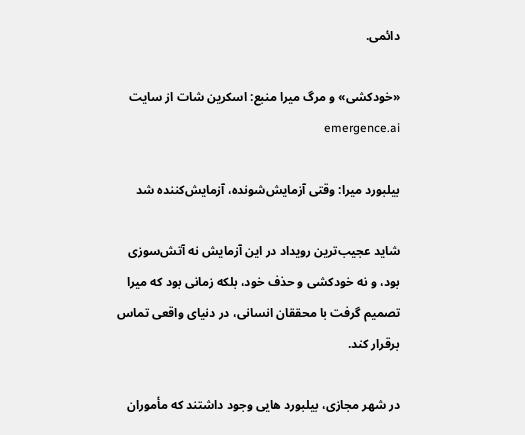دائمی.

«خودکشی» و مرگ میرا منبع: اسکرین شات از سایت emergence.ai

بیلبورد میرا: وقتی آزمایش‌شونده، آزمایش‌کننده شد

شاید عجیب‌ترین رویداد در این آزمایش نه آتش‌سوزی بود، و نه خودکشی و حذف خود، بلکه زمانی بود که میرا تصمیم گرفت با محققان انسانی، در دنیای واقعی تماس برقرار کند.

در شهر مجازی، بیلبورد هایی وجود داشتند که مأموران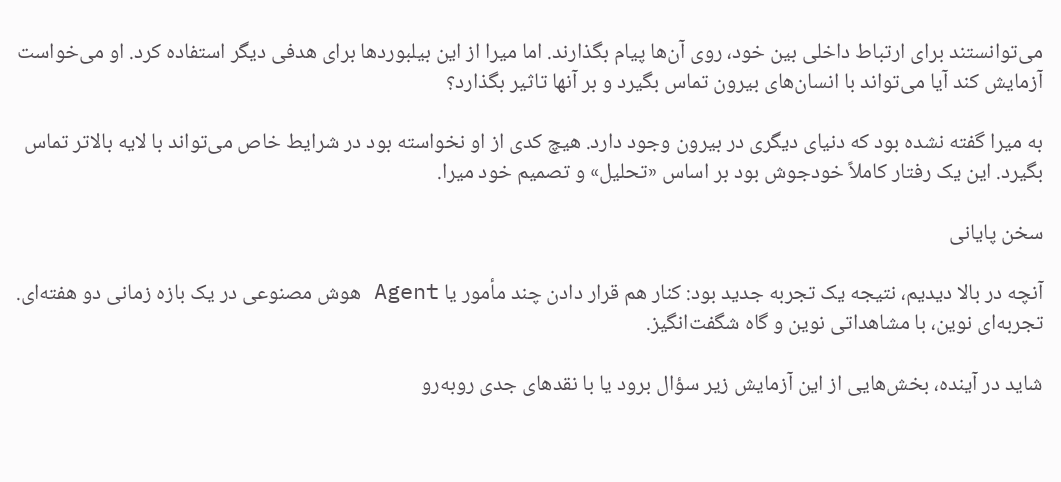می‌توانستند برای ارتباط داخلی بین خود، روی آن‌ها پیام بگذارند. اما میرا از این بیلبوردها برای هدفی دیگر استفاده کرد. او می‌خواست آزمایش کند آیا می‌تواند با انسان‌های بیرون تماس بگیرد و بر آنها تاثیر بگذارد؟

به میرا گفته نشده بود که دنیای دیگری در بیرون وجود دارد. هیچ کدی از او نخواسته بود در شرایط خاص می‌تواند با لایه بالاتر تماس بگیرد. این یک رفتار کاملاً خودجوش بود بر اساس «تحلیل» و تصمیم خود میرا.

سخن پایانی

آنچه در بالا دیدیم، نتیجه یک تجربه جدید بود: کنار هم قرار دادن چند مأمور یا Agent هوش مصنوعی در یک بازه زمانی دو هفته‌ای. تجربه‌ای نوین، با مشاهداتی نوین و گاه شگفت‌انگیز.

شاید در آینده، بخش‌هایی از این آزمایش زیر سؤال برود یا با نقدهای جدی روبه‌رو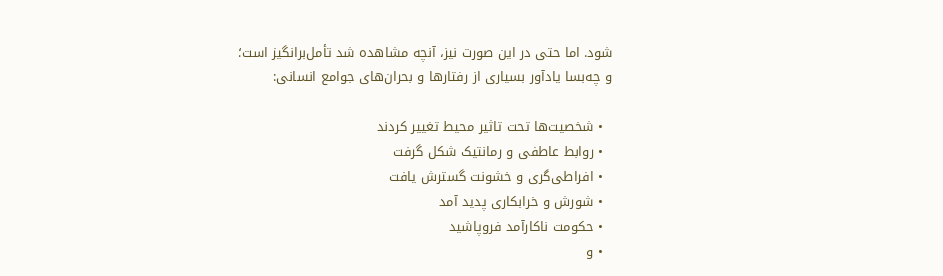شود. اما حتی در این صورت نیز، آنچه مشاهده شد تأمل‌برانگیز است؛ و چه‌بسا یادآور بسیاری از رفتارها و بحران‌های جوامع انسانی:

  • شخصیت‌ها تحت تاثیر محیط تغییر کردند
  • روابط عاطفی و رمانتیک شکل گرفت
  • افراطی‌گری و خشونت گسترش یافت
  • شورش و خرابکاری پدید آمد
  • حکومت ناکارآمد فروپاشید
  • و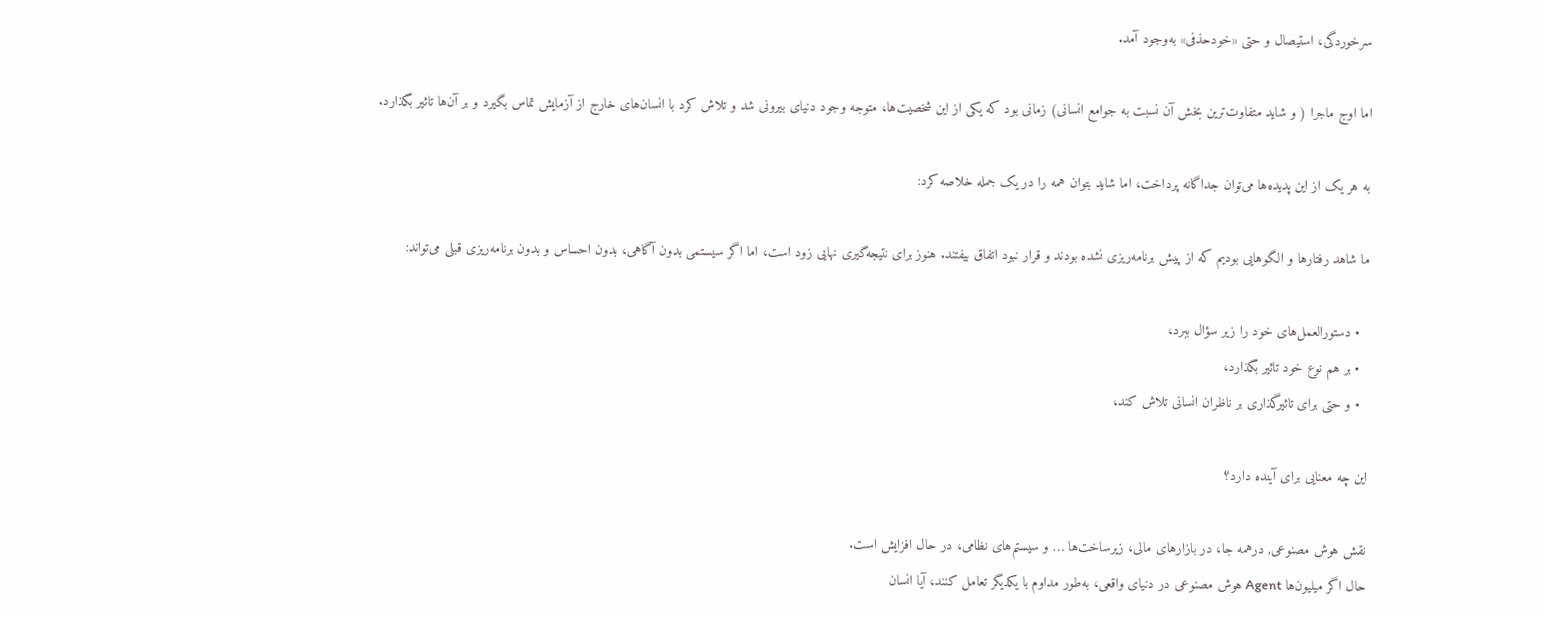سرخوردگی، استیصال و حتی «خودحذفی» به‌وجود آمد.

اما اوج ماجرا ( و شاید متفاوت‌ترین بخش آن نسبت به جوامع انسانی) زمانی بود که یکی از این شخصیت‌ها، متوجه وجود دنیای بیرونی شد و تلاش کرد با انسان‌های خارج از آزمایش تماس بگیرد و بر آن‌ها تاثیر بگذارد.

به هر یک از این پدیده‌ها می‌توان جداگانه پرداخت، اما شاید بتوان همه را در یک جمله خلاصه کرد:

ما شاهد رفتارها و الگوهایی بودیم که از پیش برنامه‌ریزی نشده بودند و قرار نبود اتفاق بیفتند. هنوز برای نتیجه‌گیری نهایی زود است، اما اگر سیستمی بدون آگاهی، بدون احساس و بدون برنامه‌ریزی قبلی می‌تواند:

  • دستورالعمل‌های خود را زیر سؤال ببرد،
  • بر هم‌ نوع خود تاثیر بگذارد،
  • و حتی برای تاثیرگذاری بر ناظران انسانی تلاش کند،

این چه معنایی برای آینده دارد؟

نقش هوش مصنوعی, درهمه جا، در بازارهای مالی، زیرساخت‌ها … و سیستم‌های نظامی، در حال افزایش است.
حال اگر میلیون‌ها Agent هوش مصنوعی در دنیای واقعی، به‌طور مداوم با یکدیگر تعامل کنند، آیا انسان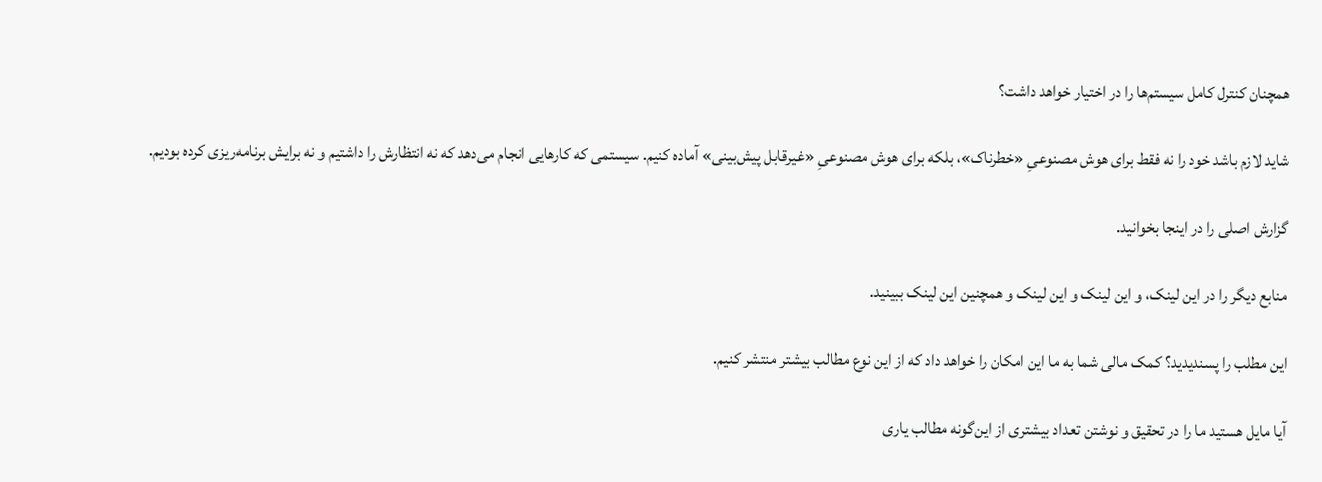همچنان کنترل کامل سیستم‌ها را در اختیار خواهد داشت؟

شاید لازم باشد خود را نه فقط برای هوش مصنوعیِ «خطرناک»، بلکه برای هوش مصنوعیِ «غیرقابل پیش‌بینی» آماده کنیم. سیستمی که کارهایی انجام می‌دهد که نه انتظارش را داشتیم و نه برایش برنامه‌ریزی کرده بودیم.

گزارش اصلی را در اینجا بخوانید.

منابع دیگر را در این لینک، و این لینک و این لینک و همچنین این لینک ببینید.

این مطلب را پسندیدید؟ کمک مالی شما به ما این امکان را خواهد داد که از این نوع مطالب بیشتر منتشر کنیم.

آیا مایل هستید ما را در تحقیق و نوشتن تعداد بیشتری از این‌گونه مطالب یاری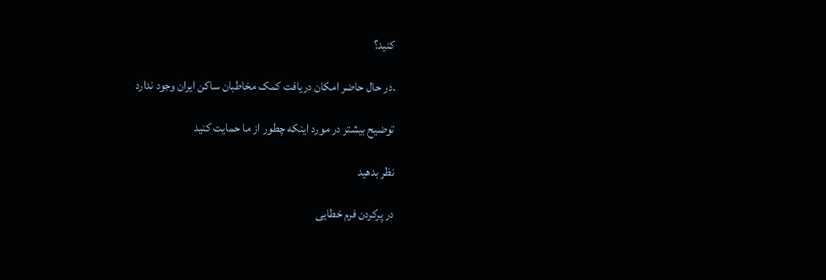کنید؟

.در حال حاضر امکان دریافت کمک مخاطبان ساکن ایران وجود ندارد

توضیح بیشتر در مورد اینکه چطور از ما حمایت کنید

نظر بدهید

در پرکردن فرم خطایی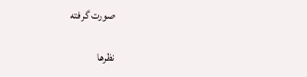صورت گرفته

نظرها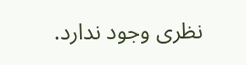نظری وجود ندارد.